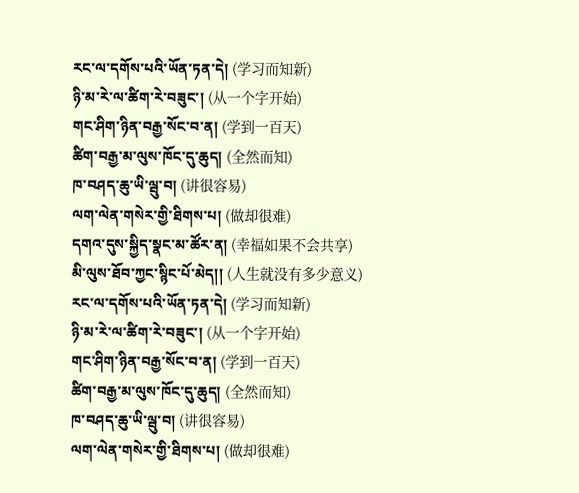རང་ལ་དགོས་པའི་ཡོན་ཏན་དེ། (学习而知新)
ཉི་མ་རེ་ལ་ཚིག་རེ་བཟུང་། (从一个字开始)
གང་ཤིག་ཉིན་བརྒྱ་སོང་བ་ན། (学到一百天)
ཚིག་བརྒྱ་མ་ལུས་ཁོང་དུ་ཆུད། (全然而知)
ཁ་བཤད་ཆུ་ཡི་ལྦུ་བ། (讲很容易)
ལག་ལེན་གསེར་གྱི་ཐིགས་པ། (做却很难)
དགའ་དུས་སྐྱིད་སྣང་མ་ཚོར་ན། (幸福如果不会共享)
མི་ལུས་ཐོབ་ཀྱང་སྙིང་པོ་མེད།། (人生就没有多少意义)
རང་ལ་དགོས་པའི་ཡོན་ཏན་དེ། (学习而知新)
ཉི་མ་རེ་ལ་ཚིག་རེ་བཟུང་། (从一个字开始)
གང་ཤིག་ཉིན་བརྒྱ་སོང་བ་ན། (学到一百天)
ཚིག་བརྒྱ་མ་ལུས་ཁོང་དུ་ཆུད། (全然而知)
ཁ་བཤད་ཆུ་ཡི་ལྦུ་བ། (讲很容易)
ལག་ལེན་གསེར་གྱི་ཐིགས་པ། (做却很难)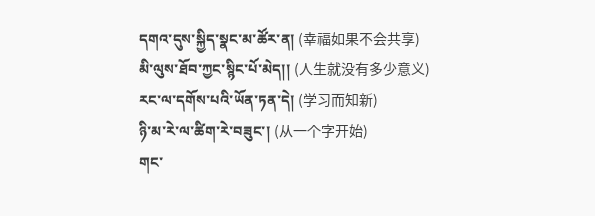དགའ་དུས་སྐྱིད་སྣང་མ་ཚོར་ན། (幸福如果不会共享)
མི་ལུས་ཐོབ་ཀྱང་སྙིང་པོ་མེད།། (人生就没有多少意义)
རང་ལ་དགོས་པའི་ཡོན་ཏན་དེ། (学习而知新)
ཉི་མ་རེ་ལ་ཚིག་རེ་བཟུང་། (从一个字开始)
གང་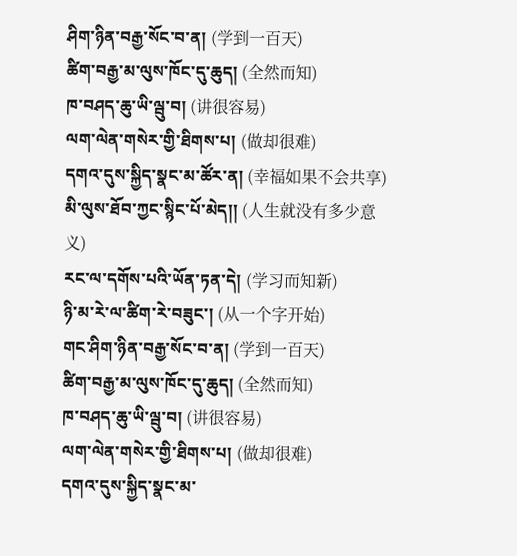ཤིག་ཉིན་བརྒྱ་སོང་བ་ན། (学到一百天)
ཚིག་བརྒྱ་མ་ལུས་ཁོང་དུ་ཆུད། (全然而知)
ཁ་བཤད་ཆུ་ཡི་ལྦུ་བ། (讲很容易)
ལག་ལེན་གསེར་གྱི་ཐིགས་པ། (做却很难)
དགའ་དུས་སྐྱིད་སྣང་མ་ཚོར་ན། (幸福如果不会共享)
མི་ལུས་ཐོབ་ཀྱང་སྙིང་པོ་མེད།། (人生就没有多少意义)
རང་ལ་དགོས་པའི་ཡོན་ཏན་དེ། (学习而知新)
ཉི་མ་རེ་ལ་ཚིག་རེ་བཟུང་། (从一个字开始)
གང་ཤིག་ཉིན་བརྒྱ་སོང་བ་ན། (学到一百天)
ཚིག་བརྒྱ་མ་ལུས་ཁོང་དུ་ཆུད། (全然而知)
ཁ་བཤད་ཆུ་ཡི་ལྦུ་བ། (讲很容易)
ལག་ལེན་གསེར་གྱི་ཐིགས་པ། (做却很难)
དགའ་དུས་སྐྱིད་སྣང་མ་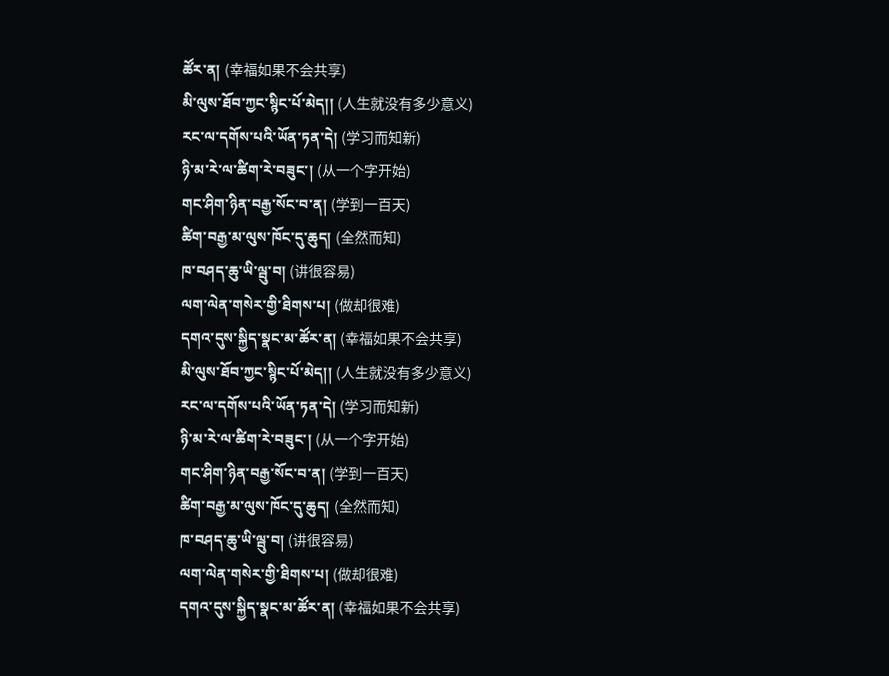ཚོར་ན། (幸福如果不会共享)
མི་ལུས་ཐོབ་ཀྱང་སྙིང་པོ་མེད།། (人生就没有多少意义)
རང་ལ་དགོས་པའི་ཡོན་ཏན་དེ། (学习而知新)
ཉི་མ་རེ་ལ་ཚིག་རེ་བཟུང་། (从一个字开始)
གང་ཤིག་ཉིན་བརྒྱ་སོང་བ་ན། (学到一百天)
ཚིག་བརྒྱ་མ་ལུས་ཁོང་དུ་ཆུད། (全然而知)
ཁ་བཤད་ཆུ་ཡི་ལྦུ་བ། (讲很容易)
ལག་ལེན་གསེར་གྱི་ཐིགས་པ། (做却很难)
དགའ་དུས་སྐྱིད་སྣང་མ་ཚོར་ན། (幸福如果不会共享)
མི་ལུས་ཐོབ་ཀྱང་སྙིང་པོ་མེད།། (人生就没有多少意义)
རང་ལ་དགོས་པའི་ཡོན་ཏན་དེ། (学习而知新)
ཉི་མ་རེ་ལ་ཚིག་རེ་བཟུང་། (从一个字开始)
གང་ཤིག་ཉིན་བརྒྱ་སོང་བ་ན། (学到一百天)
ཚིག་བརྒྱ་མ་ལུས་ཁོང་དུ་ཆུད། (全然而知)
ཁ་བཤད་ཆུ་ཡི་ལྦུ་བ། (讲很容易)
ལག་ལེན་གསེར་གྱི་ཐིགས་པ། (做却很难)
དགའ་དུས་སྐྱིད་སྣང་མ་ཚོར་ན། (幸福如果不会共享)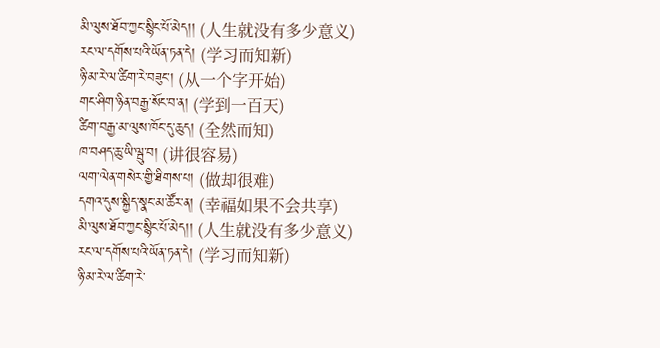མི་ལུས་ཐོབ་ཀྱང་སྙིང་པོ་མེད།། (人生就没有多少意义)
རང་ལ་དགོས་པའི་ཡོན་ཏན་དེ། (学习而知新)
ཉི་མ་རེ་ལ་ཚིག་རེ་བཟུང་། (从一个字开始)
གང་ཤིག་ཉིན་བརྒྱ་སོང་བ་ན། (学到一百天)
ཚིག་བརྒྱ་མ་ལུས་ཁོང་དུ་ཆུད། (全然而知)
ཁ་བཤད་ཆུ་ཡི་ལྦུ་བ། (讲很容易)
ལག་ལེན་གསེར་གྱི་ཐིགས་པ། (做却很难)
དགའ་དུས་སྐྱིད་སྣང་མ་ཚོར་ན། (幸福如果不会共享)
མི་ལུས་ཐོབ་ཀྱང་སྙིང་པོ་མེད།། (人生就没有多少意义)
རང་ལ་དགོས་པའི་ཡོན་ཏན་དེ། (学习而知新)
ཉི་མ་རེ་ལ་ཚིག་རེ་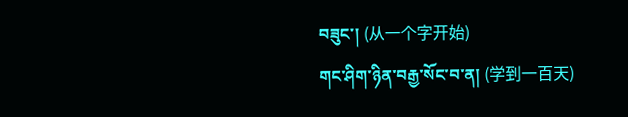བཟུང་། (从一个字开始)
གང་ཤིག་ཉིན་བརྒྱ་སོང་བ་ན། (学到一百天)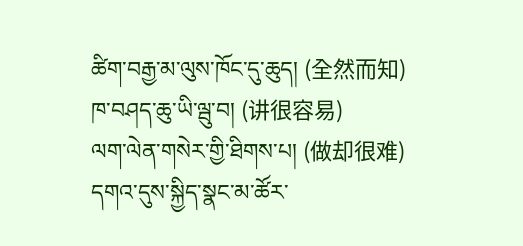ཚིག་བརྒྱ་མ་ལུས་ཁོང་དུ་ཆུད། (全然而知)
ཁ་བཤད་ཆུ་ཡི་ལྦུ་བ། (讲很容易)
ལག་ལེན་གསེར་གྱི་ཐིགས་པ། (做却很难)
དགའ་དུས་སྐྱིད་སྣང་མ་ཚོར་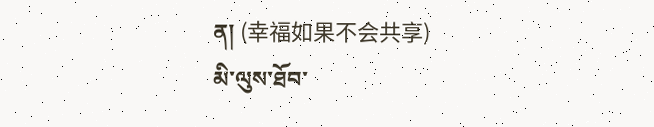ན། (幸福如果不会共享)
མི་ལུས་ཐོབ་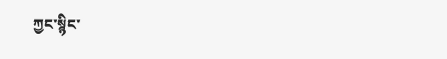ཀྱང་སྙིང་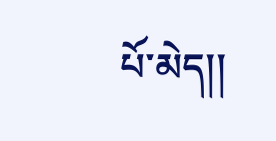པོ་མེད།།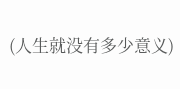(人生就没有多少意义)